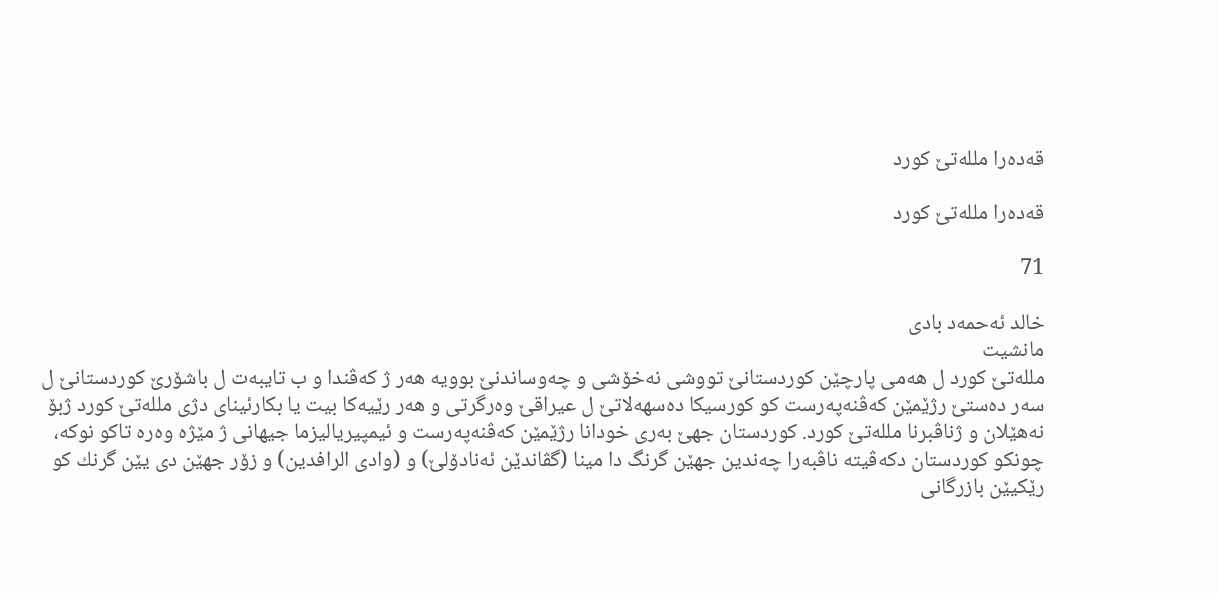قه‌ده‌را ملله‌تێ كورد

قه‌ده‌را ملله‌تێ كورد

71

خالد ئه‌حمه‌د بادى
مانشیت
ملله‌تێ كورد ل هه‌مى پارچێن كوردستانێ تووشى نه‌خۆشى و چه‌وساندنێ بوویه‌ هه‌ر ژ كه‌ڤندا و ب تایبه‌ت ل باشۆرێ كوردستانێ ل سه‌ر ده‌ستێ رژێمێن كه‌ڤنه‌په‌رست كو كورسیكا ده‌سهه‌لاتێ ل عیراقێ وه‌رگرتى و هه‌ر رێیه‌كا بیت یا بكارئیناى دژى ملله‌تێ كورد ژبۆ نه‌هێلان و ژناڤبرنا ملله‌تێ كورد. كوردستان جهێ به‌رى خودانا رژێمێن كه‌ڤنه‌په‌رست و ئیمپیریالیزما جیهانى ژ مێژه‌ وه‌ره‌ تاكو نوكه‌، چونكو كوردستان دكه‌ڤیته‌ ناڤبه‌را چه‌ندین جهێن گرنگ دا مینا (گڤاندێن ئه‌نادۆلێ) و (وادى الرافدین) و زۆر جهێن دى یێن گرنك كو رێكیێن بازرگانى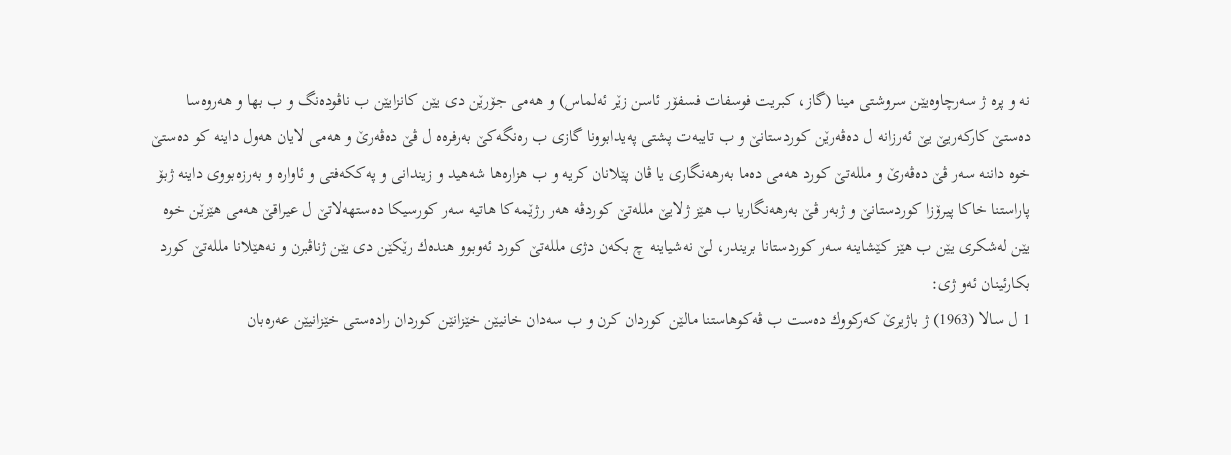نه‌ و پره‌ ژ سه‌رچاوه‌یێن سروشتى مینا (گاز، كبریت فوسفات فسفۆر ئاسن زێر ئه‌لماس) و هه‌مى جۆرێن دى یێن كانزایێن ب ناڤوده‌نگ و ب بها و هه‌روه‌سا ده‌ستێ كاركه‌ریێ یێ ئه‌رزانه‌ ل ده‌ڤه‌رێن كوردستانێ و ب تایبه‌ت پشتى په‌یدابوونا گازى ب ره‌نگه‌كێ به‌رفره‌ه ل ڤێ ده‌ڤه‌رێ و هه‌مى لایان هه‌ول داینه‌ كو ده‌ستێ خوه‌ داننه‌ سه‌ر ڤێ ده‌ڤه‌رێ و ملله‌تێ كورد هه‌مى ده‌ما به‌رهه‌نگارى یا ڤان پێلانان كریه‌ و ب هزاره‌ها شه‌هید و زیندانى و په‌ككه‌فتى و ئاواره‌ و به‌رزه‌بووى داینه‌ ژبۆ پاراستنا خاكا پیرۆزا كوردستانێ و ژبه‌ر ڤێ به‌رهه‌نگاریا ب هێز ژلایێ ملله‌تێ كوردڤه‌ هه‌ر رژێمه‌كا هاتیه‌ سه‌ر كورسیكا ده‌ستهه‌لاتێ ل عیراقێ هه‌مى هێزێن خوه‌ یێن له‌شكرى یێن ب هێز كێشاینه‌ سه‌ر كوردستانا بریندر، لێ نه‌شیاینه‌ چ بكه‌ن دژى ملله‌تێ كورد ئه‌وبوو هنده‌ك رێكێن دى یێن ژناڤبرن و نه‌هێلانا ملله‌تێ كورد بكارئینان ئه‌و ژى:
1 ل سالا (1963) ژ باژیرێ كه‌ركووك ده‌ست ب ڤه‌كوهاستنا مالێن كوردان كرن و ب سه‌دان خانیێن خێزانێن كوردان راده‌ستى خێزانیێن عه‌ره‌بان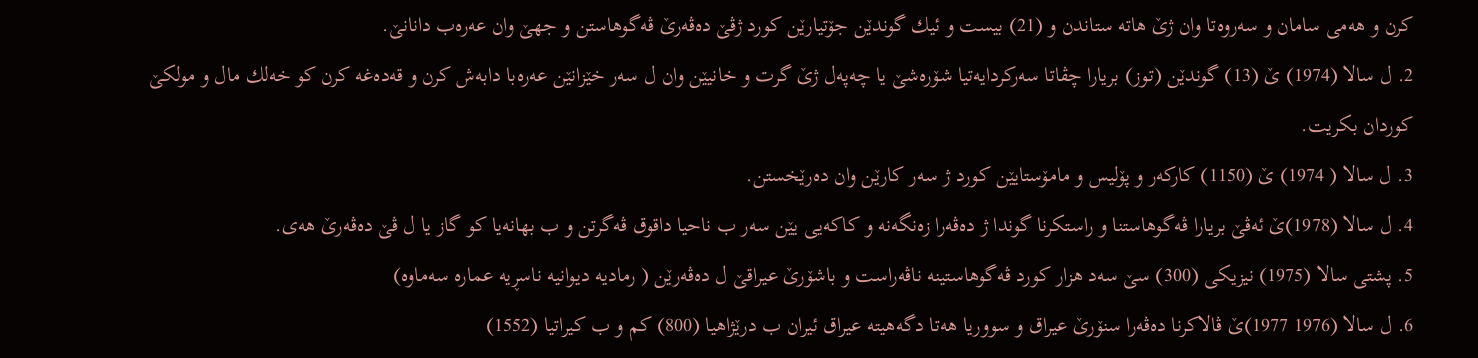كرن و هه‌مى سامان و سه‌روه‌تا وان ژێ هاته‌ ستاندن و (21) بیست و ئیك گوندێن جۆتیارێن كورد ژڤێ ده‌ڤه‌رێ ڤه‌گوهاستن و جهێ وان عه‌ره‌ب دانانێ.
2. ل سالا (1974) ێ (13) گوندێن (توز) بریارا چڤاتا سه‌ركردایه‌تیا شۆره‌شێ یا چه‌په‌ل ژێ گرت و خانیێن وان ل سه‌ر خێزانێن عه‌ره‌با دابه‌ش كرن و قه‌ده‌غه‌ كرن كو خه‌لك مال و مولكێ كوردان بكریت.
3. ل سالا ( 1974) ێ (1150) كاركه‌ر و پۆلیس و مامۆستایێن كورد ژ سه‌ر كارێن وان ده‌رێخستن.
4. ل سالا (1978)ێ ئه‌ڤێ بریارا ڤه‌گوهاستنا و راستكرنا گوندا ژ ده‌ڤه‌را زه‌نگه‌نه‌ و كاكه‌یى یێن سه‌ر ب ناحیا داقوق ڤه‌گرتن و ب بهانه‌یا كو گاز یا ل ڤێ ده‌ڤه‌رێ هه‌ى.
5. پشتى سالا (1975) نیزیكى (300) سێ سه‌د هزار كورد ڤه‌گوهاستینه‌ ناڤه‌راست و باشۆرێ عیراقێ ل ده‌ڤه‌رێن ( رمادیه‌ دیوانیه‌ ناسڕیه‌ عماره‌ سه‌ماوه‌)
6. ل سالا (1976 1977)ێ ڤالاكرنا ده‌ڤه‌را سنۆرێ عیراق و سووریا هه‌تا دگه‌هیته‌ عیراق ئیران ب درێژاهیا (800) كم و ب كیراتیا (1552)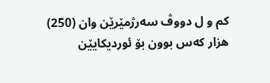كم و ل دووڤ سه‌رژمێرێن وان (250) هزار كه‌س بوون بۆ ئوردیكایێن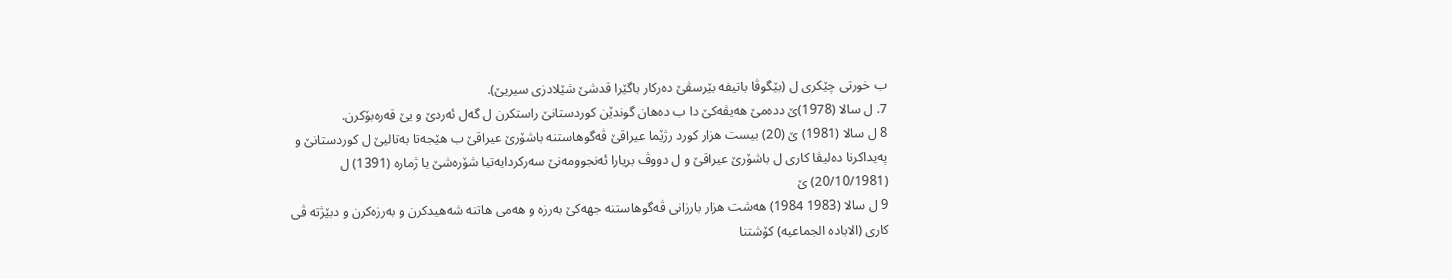ب خورتى چێكرى ل (بێگوڤا باتیفه‌ بێرسڤێ ده‌ركار باگێرا قدشێ شێلادزى سیریێ).
7. ل سالا (1978)ێ دده‌مێ هه‌یڤه‌كێ دا ب ده‌هان گوندێن كوردستانێ راستكرن ل گه‌ل ئه‌ردێ و یێ قه‌ره‌بۆكرن.
8 ل سالا (1981) ێ (20) بیست هزار كورد رژێما عیراقێ ڤه‌گوهاستنه‌ باشۆرێ عیراقێ ب هێجه‌تا به‌تالیێ ل كوردستانێ و په‌یداكرنا ده‌لیڤا كارى ل باشۆرێ عیراقێ و ل دووڤ بریارا ئه‌نجوومه‌نێ سه‌ركردایه‌تیا شۆره‌شێ یا ژماره‌ (1391) ل (20/10/1981) ێ
9 ل سالا (1983 1984) هه‌شت هزار بارزانى ڤه‌گوهاستنه‌ جهه‌كێ به‌رزه‌ و هه‌مى هاتنه‌ شه‌هیدكرن و به‌رزه‌كرن و دبێژته‌ ڤى كارى (الاباده‌ الجماعیه‌) كۆشتنا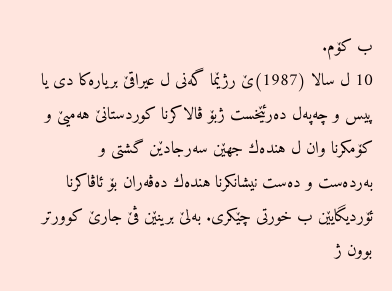ب كۆم.
10 ل سالا (1987)ێ رژێما گه‌نى ل عیراقێ بریاره‌كا دى یا پیس و چه‌په‌ل ده‌رئێخست ژبۆ ڤالاكرنا كوردستانێ هه‌میێ و كۆمكرنا وان ل هنده‌ك جهێن سه‌رجادێن گشتى و به‌رده‌ست و ده‌ست نیشانكرنا هنده‌ك ده‌ڤه‌ران بۆ ئاڤاكرنا ئۆردیگایێن ب خورتى چێكرى. به‌لێ برینێن ڤێ جارێ كوورتر بوون ژ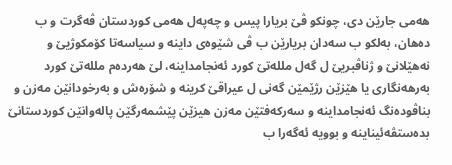هه‌مى جارێن دى، چونكو ڤێ بریارا پیس و چه‌په‌ل هه‌مى كوردستان ڤه‌گرت و ب ده‌هان، به‌لكو ب سه‌دان بریارێن ب ڤى شێوه‌ى داینه‌ و سیاسه‌تا كۆمكوژیێ و نه‌هێلانێ و ژناڤبریێ ل گه‌ل ملله‌تێ كورد ئه‌نجامداینه‌، لێ هه‌رده‌م ملله‌تێ كورد به‌رهه‌نگارى یا هێزێن رژێمێن گه‌نى ل عیراقێ كرینه‌ و شۆره‌ش و به‌رخودانێن مه‌زن و بناڤوده‌نگ ئه‌نجامداینه‌ و سه‌ركه‌فتێن مه‌زن هیزێن پێشمه‌رگێن پاله‌وانێن كوردستانێ بده‌ستڤه‌ئیناینه‌ و بوویه‌ ئه‌گه‌را ب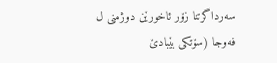سه‌رداگرتنا زۆر ئاخورێن دوژمنى ل فه‌وجا (سۆتكى بێبادێ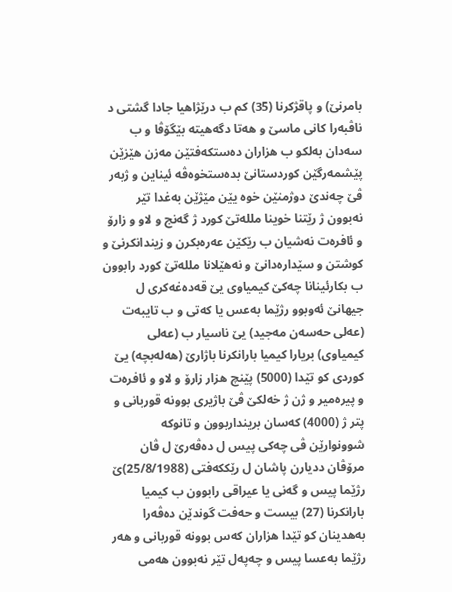بامرنێ) و پاقژكرنا (35) كم ب درێژاهیا جادا گشتى د ناڤبه‌را كانى ماسێ و هه‌تا دگه‌هیته‌ بێگۆڤا و ب سه‌دان به‌لكو ب هزاران ده‌ستكه‌فتێن مه‌زن هێزێن پێشمه‌رگێن كوردستانێ بده‌ستخوه‌ڤه‌ ئیناین و ژبه‌ر ڤێ چه‌ندێ دوژمنێن خوه‌ یێن مێژێن به‌غدا تێر نه‌بوون ژ رێتنا خوینا ملله‌تێ كورد ژ گه‌نج و لاو و زارۆ و ئافره‌ت نه‌شیان ب رێكێن عه‌ره‌بكرن و زیندانكرنێ و كوشتن و سێداره‌دانێ و نه‌هێلانا ملله‌تێ كورد رابوون ب بكارئینانا چه‌كێ كیمیاوى یێ قه‌ده‌غه‌كرى ل جیهانێ ئه‌وبوو رژێما به‌عس یا كه‌تى و ب تایبه‌ت (عه‌لى حه‌سه‌ن مه‌جید) یێ ناسیار ب (عه‌لى كیمیاوى) بریارا كیمیا بارانكرنا باژارێ (هه‌له‌بچه‌) یێ كوردى كو تێدا (5000) پێنچ هزار زارۆ و لاو و ئافره‌ت و پیره‌میر و ژن ژ خه‌لكێ ڤێ باژیرى بوونه‌ قوربانى و پتر ژ (4000) كه‌سان برینداربوون و تانوكه‌ شوونوارێن ڤى چه‌كى پیس ل ده‌ڤه‌رێ ل ڤان مرۆڤان ددیارن پاشان ل رێككه‌فتى (25/8/1988)ێ رژێما پیس و گه‌نى یا عیراقى رابوون ب كیمیا بارانكرنا (27) بیست و حه‌فت گوندێن ده‌ڤه‌را به‌هدینان كو تێدا هزاران كه‌س بوونه‌ قوربانى و هه‌ر رژێما به‌عسا پیس و چه‌په‌ل تێر نه‌بوون هه‌مى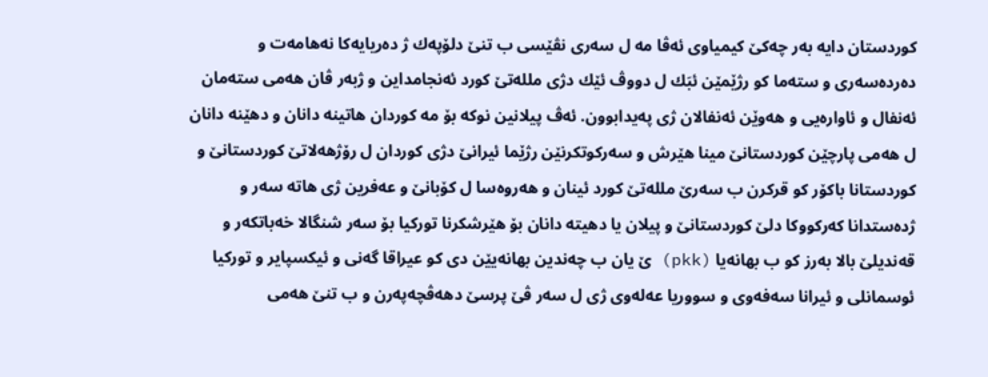كوردستان دایه‌ به‌ر چه‌كێ كیمیاوى ئه‌ڤا مه‌ ل سه‌رى نڤێسى ب تنێ دلۆپه‌ك ژ ده‌ریایه‌كا نه‌هامه‌ت و ده‌رده‌سه‌رى و سته‌ما كو رژێمێن ئبَك ل دووڤ ئێك دژى ملله‌تێ كورد ئه‌نجامداین و ژبه‌ر ڤان هه‌مى سته‌مان ئه‌نفال و ئاواره‌یى و هه‌وێن ئه‌نفالان ژى په‌یدابوون. ئه‌ڤ پیلانین نوكه‌ بۆ مه‌ كوردان هاتینه‌ دانان و دهێنه‌ دانان ل هه‌مى پارچێن كوردستانێ مینا هێرش و سه‌ركوتكرنێن رژێما ئیرانێ دژى كوردان ل رۆژهه‌لاتێ كوردستانێ و كوردستانا باكۆر كو قركرن ب سه‌رێ ملله‌تێ كورد ئینان و هه‌روه‌سا ل كۆبانێ و عه‌فرین ژی هاته‌ سه‌ر و ژده‌ستدانا كه‌ركووكا دلێ كوردستانێ و پیلان یا دهیته‌ دانان بۆ هێرشكرنا توركیا بۆ سه‌ر شنگالا خه‌باتكه‌ر و قه‌ندیلێ بالا به‌رز كو ب بهانه‌یا (pkk) ێ یان ب چه‌ندین بهانه‌یێن دى كو عیراقا گه‌نى و ئیكسپایر و توركیا ئوسمانلى و ئیرانا سه‌فه‌وى و سووریا عه‌له‌وى ژی ل سه‌ر ڤێ پرسێ دهه‌ڤچه‌په‌رن و ب تنێ هه‌مى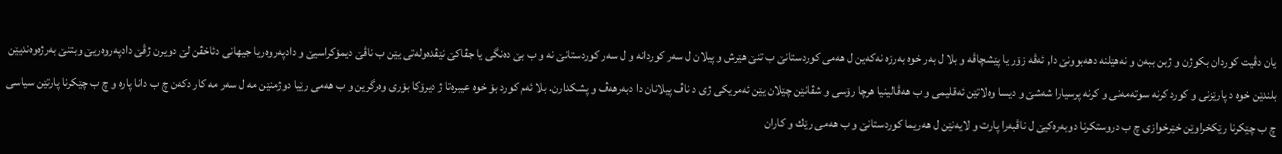یان دڤیت كوردان بكوژن و ژبن ببه‌ن و نه‌هێلنه‌ دهه‌بوونێ دا, ئه‌ڤه‌ زۆر یا پێشچاڤه‌ و بلا ل به‌ر خوه‌ به‌رزه‌ نه‌كه‌ین ل هه‌مى كوردستانێ ب تنێ هێرش و پیلان ل سه‌ر كوردانه‌ و ل سه‌ر كوردستانێ نه‌ و ب بێ ده‌نگى یا جڤاكێ نێڤده‌وله‌تى یێن ب ناڤێ دیمۆكراسیێ و دادپه‌روه‌ریا جیهانى دئاخڤن لێ دویرن ژڤێ دادپه‌روه‌ریێ وبتنێ به‌رژه‌وه‌ندیێن بلندێن خوه‌ د پارێزنى و كورد كرنه‌ سوته‌مه‌نى و كرنه‌ پرسیارا شه‌شێ و دیسا وه‌لاتێن ئه‌قلیمى و ب هه‌ڤالینیا هرچا رۆسى و شڤانێن چێلان یێن ئه‌مریكى ژی د ناڤ پیلانان دا دبه‌رهه‌ڤ و پشكدارن. بلا ئه‌م كورد بۆ خوه‌ عیبره‌تا ژ دیرۆكا بۆرى وه‌رگرین و ب هه‌مى رێیا دوژمنێن مه‌ ل سه‌ر مه‌ كار دكه‌ن چ ب دانا پاره‌ و چ ب چێكرنا پارتێن سیاسى چ ب چێكرنا رێكخراوێن خێرخوازى چ ب دروستكرنا دوبه‌ره‌كیێ ل ناڤبه‌را پارت و لایه‌نێن ل هه‌ریما كوردستانێ و ب هه‌مى رێك و كاران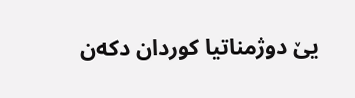یێ دوژمناتیا كوردان دكه‌ن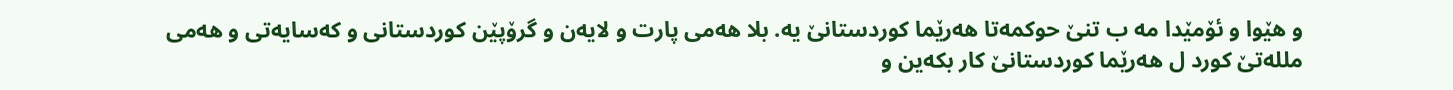و هێوا و ئۆمێدا مه‌ ب تنێ حوكمه‌تا هه‌رێما كوردستانێ یه‌. بلا هه‌مى پارت و لایه‌ن و گرۆپێن كوردستانى و كه‌سایه‌تى و هه‌مى ملله‌تێ كورد ل هه‌رێما كوردستانێ كار بكه‌ین و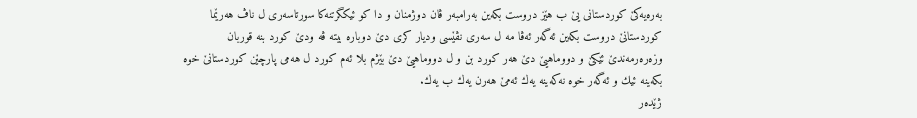به‌ره‌یه‌كێ كوردستانى یێ ب هێز دروست بكه‌ین به‌رامبه‌ر ڤان دوژمنان و دا كو ئیكگرتنه‌كا سورتاسه‌رى ل ناڤ هه‌رێما كوردستانێ دروست بكه‌ین ئه‌گه‌ر ئه‌ڤا مه‌ ل سه‌رى نڤێسى ودیار كرى دێ دوباره‌ بیته‌ ڤه‌ ودێ كورد بنه‌ قوربان وزه‌ره‌رمه‌ندێ ئێكێ و دووماهیێ دێ هه‌ر كورد بن و ل دووماهیێ دێ بێژم بلا ئه‌م كورد ل هه‌مى پارچێن كوردستانێ خوه‌ بكه‌ینه‌ ئیك و ئه‌گه‌ر خوه‌ نه‌كه‌ینه‌ یه‌ك ئه‌مێ هه‌رن یه‌ك ب یه‌ك.
ژێده‌ر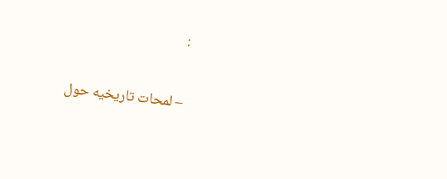:

– لمحات تاریخیه‌ حول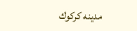مدینه‌ كركوك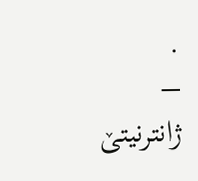.
– ژانترنیتێ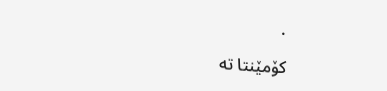.

کۆمێنتا تە